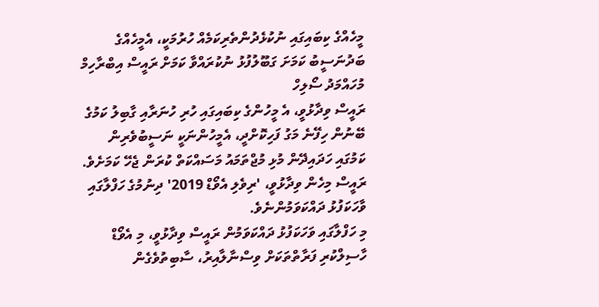މީހެއްގެ ކިބައިގައި ނުކުޅެދުންތެރިކަމެއް ހުރުމަކީ، އެމީހެއްގެ ބަދުނަސީބު ކަމަށަ ގަބޫލުފުޅު ނުކުރައްވާ ކަމަށް ރައީސް އިބްރާހިމް މުހައްމަދު ސޯލިހް
ރައީސް ވިދާޅުވީ، އެ މީހުންގެ ކިބައިގައި ހުރި ހުނަރާއި ގާބިލު ކަމުގެ ބޭނުން ހިފޭނެ މަގު ފަހިކޮށްދީ، އެމީހުންނަކީ ނަސީބުވެރިން ކަމުގައި ހަދައިދޭން މުޅި މުޖްތަމައު މަސައްކަތް ކުރަން ޖެހޭ ކަމަށެވެ. ރައީސް މިހެން ވިދާޅުވީ، 'ރިވެލި އެވޯޑް 2019' ދިނުމުގެ ހަފްލާގައި ވާހަކަފުޅު ދައްކަވަމުންނެވެ.
މި ހަފްލާގައި ވަހަކަފުޅު ދައްކަވަމުން ރައީސް ވިދާޅުވީ، މި އެވޯޑް ހާސިލްކުރި ފަރާތްތަކަށް ވިސްނާލާއިރު، ސާބިތުވެގެން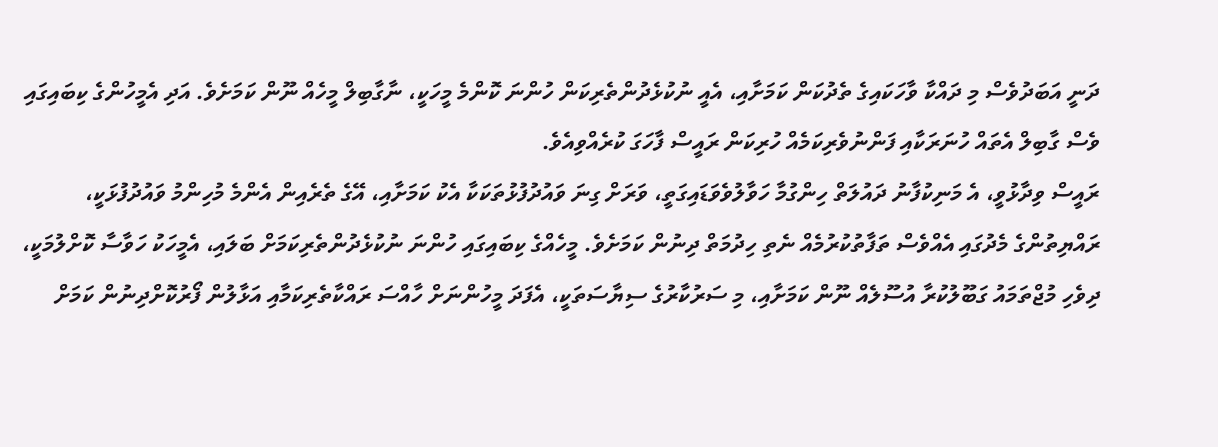ދަނީ އަބަދުވެސް މި ދައްކާ ވާހަކައިގެ ތެދުކަން ކަމަށާއި، އެއީ ނުކުޅެދުންތެރިކަން ހުންނަ ކޮންމެ މީހަކީ، ނާގާބިލް މީހެއް ނޫން ކަމަށެވެ. އަދި އެމީހުންގެ ކިބައިގައި ވެސް ގާބިލް އެތައް ހުނަރަކާއި ފަންނުވެރިކަމެއް ހުރިކަން ރައީސް ފާހަގަ ކުރެއްވިއެވެ.
ރައީސް ވިދާޅުވީ، އެ މަނިކުފާނު ދައުލަތް ހިންގުމާ ހަވާލުވެވަޑައިގަތީ، ވަރަށް ގިނަ ވައުދުފުޅުތަކަކާ އެކު ކަމަށާއި، އޭގެ ތެރެއިން އެންމެ މުހިންމު ވައުދުފުޅަކީ، ރައްޔިތުންގެ މެދުގައި އެއްވެސް ތަފާތުކުރުމެއް ނެތި ހިދުމަތް ދިނުން ކަމަށެވެ. މީހެއްގެ ކިބައިގައި ހުންނަ ނުކުޅެދުންތެރިކަމަށް ބަލައި، އެމީހަކު ހަވާސާ ކޮށްލުމަކީ، ދިވެހި މުޖްތަމައު ގަބޫލުކުރާ އުސޫލެއް ނޫން ކަމަށާއި، މި ސަރުކާރުގެ ސިޔާސަތަކީ، އެފަދަ މީހުންނަށް ހާއްސަ ރައްކާތެރިކަމާއި އަޅާލުން ފޯރުކޮށްދިނުން ކަމަށް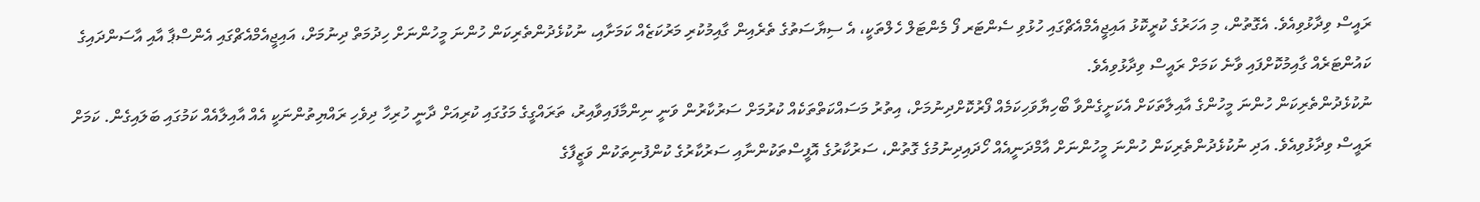ރައީސް ވިދާޅުވިއެވެ. އެގޮތުން، މި އަހަރުގެ ކުރީކޮޅު އައިޖީއެމްއެޗްގައި ހުޅުވި ސެންޓަރ ފޯ މެންޓަލް ހެލްތަކީ، އެ ސިޔާސަތުގެ ތެރެއިން ގާއިމުކުރި މަރުކަޒެއް ކަމަށާއި، ނުކުޅެދުންތެރިކަން ހުންނަ މީހުންނަށް ހިދުމަތް ދިނުމަށް، އައިޖީއެމްއެޗްގައި އެންސްޕާ އާއި އާސަންދައިގެ ކައުންޓަރެއް ގާއިމުކޮށްފައި ވާނެ ކަމަށް ރައީސް ވިދާޅުވިއެވެ.
ނުކުޅެދުންތެރިކަން ހުންނަ މީހުންގެ އާއިލާތަކަށް އެކަށީގެންވާ ބޯހިޔާވަހިކަމެއް ފޯރުކޮށްދިނުމަށް، އިތުރު މަސައްކަތްތަކެއް ކުރުމަށް ސަރުކާރުން ވަނީ ނިންމާފައިވާއިރު، ތަރައްގީގެ މަގުގައި ކުރިއަށް ދާނީ ހުރިހާ ދިވެހި ރައްޔިތުންނަކީ އެއް އާއިލާއެއް ކަމުގައި ބަލައިގެން. ކަމަށް ރައީސް ވިދާޅުވިއެވެ. އަދި ނުކުޅެދުންތެރިކަން ހުންނަ މީހުންނަށް އާމްދަނީއެއް ހޯދައިދިނުމުގެ ގޮތުން، ސަރުކާރުގެ އޮފީސްތަކުންނާއި ސަރުކާރުގެ ކުންފުނިތަކުން ވަޒީފާގެ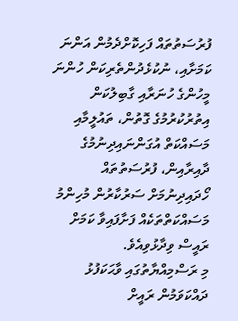ފުރުސަތުތައް ފަހިކޮށްދެމުން އަންނަ ކަމަށާއި، ނުކުޅެދުންތެރިކަން ހުންނަ މީހުންގެ ހުނަރާއި ގާބިލުކަން އިތުރުކުރުމުގެ ގޮތުން، ތައުލީމާއި މަސައްކަތް އުގަންނައިދިނުމުގެ ދާއިރާއިން، ފުރުސަތުތައް ހޯދައިދިނުމަށް ސަރުކާރުން މުހިންމު މަސައްކަތްތަކެއް ފަށާފައިވާ ކަމަށް ރައީސް ވިދާޅުވިއެވެ.
މި ރަސްމިއްޔާތުގައި ވާޙަކަފުޅު ދައްކަވަމުން ރައީށް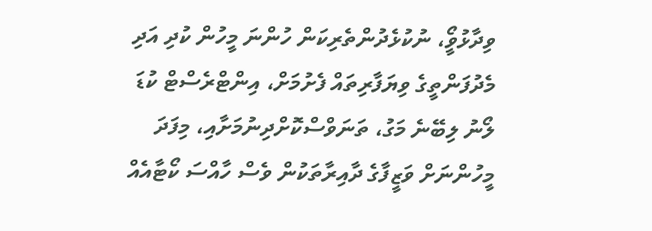ވިދާޅުވޯީ، ނުކުޅެދުންތެރިކަން ހުންނަ މީހުން ކުދި އަދި މެދުފަންތީގެ ވިޔަފާރިތައް ފެށުމަށް، އިންޓްރެސްޓް ކުޑަ ލޯނު ލިބޭނެ މަގު، ތަނަވްސްކޮށްދިނުމަށާއި، މިފަދަ މީހުންނަށް ވަޒީފާގެ ދާއިރާތަކުން ވެސް ހާއްސަ ކޯޓާއެއް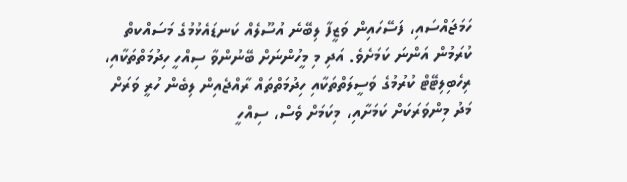ހަމަޖައްސައި، ފަސޭހައިން ވަޒީފާ ލިބޭނެ އުސޫލެއް ކަނޑައެޅުމުގެ މަސައްކތް ކުރަމުން އަންނަ ކަމަށެވެ. އަދި މި މީހުންނަށް ބޭނުންވާ ސިއްހީ ހިދުމަތްތަކާއި، ރިހެބިލިޓޭޓް ކުރުމުގެ ވަސީލަތްތަކާއި ހިދުމަތްތައް ރާއްޖެއިން ލިބެން ހުރީ ވަރަށް މަދު މިންވަރަކަށް ކަމަށާއި، މިކަމަށް ވެސް، ސިއްހީ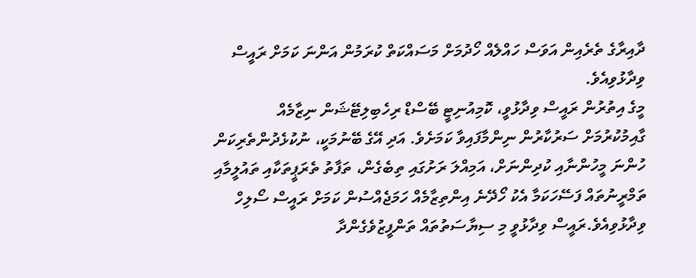ދާއިރާގެ ތެރެއިން އަވަސް ހައްލެއް ހޯދުމަށް މަސައްކަތް ކުރަމުން އަންނަ ކަމަށް ރައީސް ވިދާޅުވިއެވެ.
މީގެ އިތުރުން ރައީސް ވިދާޅުވީ، ކޮމިއުނިޓީ ބޭސްޑް ރިހެބިލިޓޭޝަން ނިޒާމެއް ގާއިމުކުރުމަށް ސަރުކާރުން ނިންމާފައިވާ ކަމަށެވެ. އަދި އޭގެ ބޭނުމަކީ، ނުކުޅެދުންތެރިކަން ހުންނަ މީހުންނާއި ކުދިންނަށް، އަމިއްލަ ރަށުގައި ތިބެގެން، ތަފާތު ތެރަޕީތަކާއި ތައުލީމާއި ތަމްރީނުތައް ފަސޭހަކަމާ އެކު ހޯދޭނެ އިންތިޒާމެއް ހަމަޖެއްސުން ކަމަށް ރައީސް ސޯލިހް ވިދާޅުވިއެވެ.ރައީސް ވިދާޅުވީ މި ސިޔާސަތުތައް ތަންފީޒުވެގެންދާ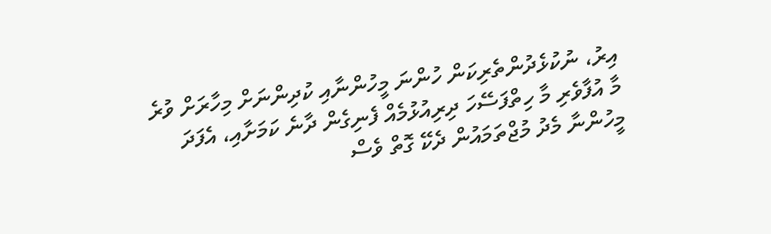އިރު، ނުކުޅެދުންތެރިކަން ހުންނަ މީހުންނާއި ކުދިންނަށް މިހާރަށް ވުރެ މާ އުފާވެރި މާ ހިތްފަސޭހަ ދިރިއުޅުމެއް ފެނިގެން ދާނެ ކަމަށާއި، އެފަދަ މީހުންނާ މެދު މުޖްތަމައުން ދެކޭ ގޮތް ވެސް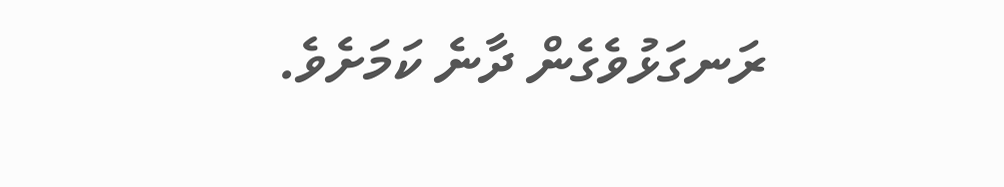ރަނގަޅުވެގެން ދާނެ ކަމަށެވެ.